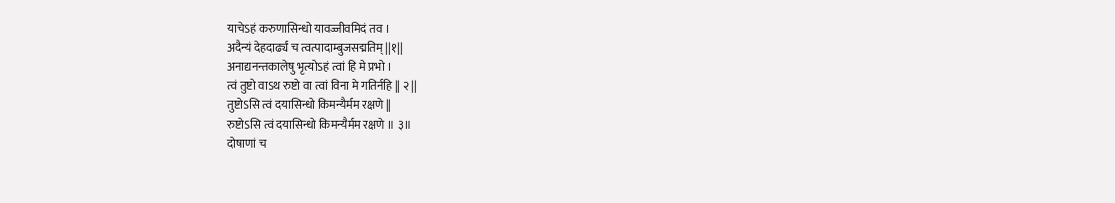याचेऽहं करुणासिन्धो यावज्जीवमिदं तव ।
अदैन्यं देहदार्ढ्यं च त्वत्पादाम्बुजसद्मतिम् ||१||
अनाद्यनन्तकालेषु भृत्योऽहं त्वां हि मे प्रभो ।
त्वं तुष्टो वाऽथ रुष्टो वा त्वां विना मे गतिर्नहि || २ ||
तुष्टोऽसि त्वं दयासिन्धो किमन्यैर्मम रक्षणे ||
रुष्टोऽसि त्वं दयासिन्धो किमन्यैर्मम रक्षणे ॥ ३॥
दोषाणां च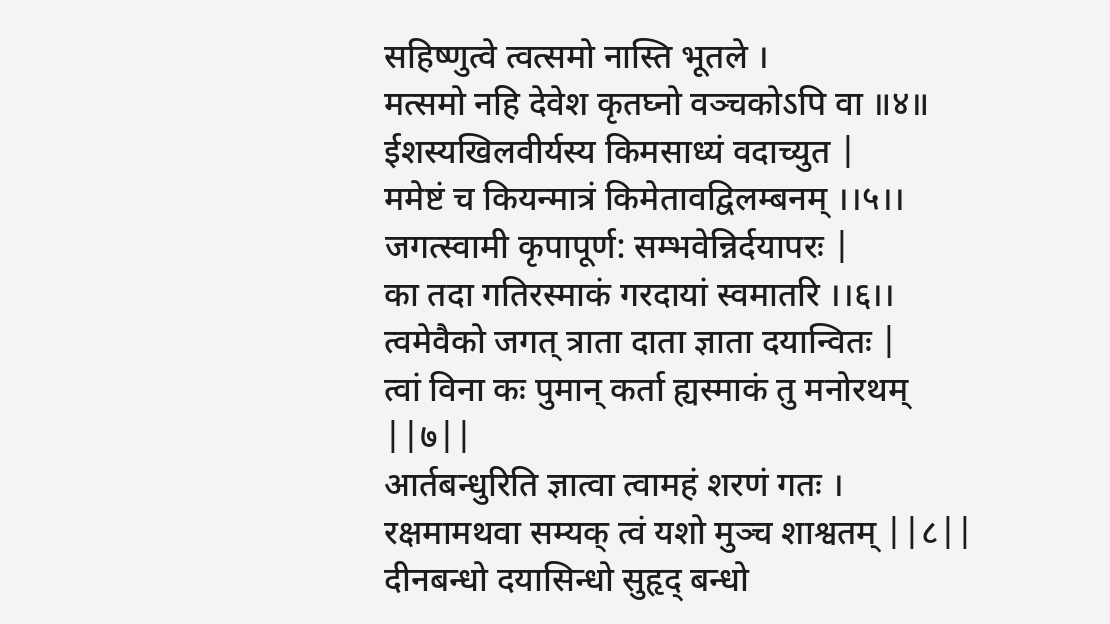सहिष्णुत्वे त्वत्समो नास्ति भूतले ।
मत्समो नहि देवेश कृतघ्नो वञ्चकोऽपि वा ॥४॥
ईशस्यखिलवीर्यस्य किमसाध्यं वदाच्युत |
ममेष्टं च कियन्मात्रं किमेतावद्विलम्बनम् ।।५।।
जगत्स्वामी कृपापूर्ण: सम्भवेन्निर्दयापरः |
का तदा गतिरस्माकं गरदायां स्वमातरि ।।६।।
त्वमेवैको जगत् त्राता दाता ज्ञाता दयान्वितः |
त्वां विना कः पुमान् कर्ता ह्यस्माकं तु मनोरथम् ||७||
आर्तबन्धुरिति ज्ञात्वा त्वामहं शरणं गतः ।
रक्षमामथवा सम्यक् त्वं यशो मुञ्च शाश्वतम् ||८||
दीनबन्धो दयासिन्धो सुहृद् बन्धो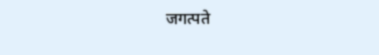जगत्पते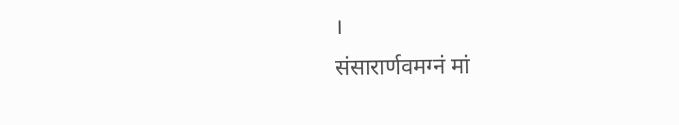।
संसारार्णवमग्नं मां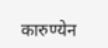कारुण्येन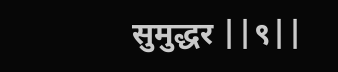सुमुद्धर ||९||